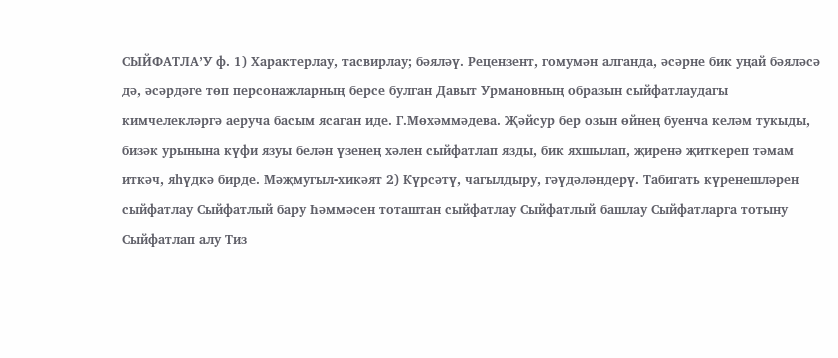СЫЙФАТЛА’У ф. 1) Характерлау, тасвирлау; бәяләү. Рецензент, гомумән алганда, әсәрне бик уңай бәяләсә дә, әсәрдәге төп персонажларның берсе булган Давыт Урмановның образын сыйфатлаудагы кимчелекләргә аеруча басым ясаган иде. Г.Мөхәммәдева. Җәйсур бер озын өйнең буенча келәм тукыды, бизәк урынына күфи язуы белән үзенең хәлен сыйфатлап язды, бик яхшылап, җиренә җиткереп тәмам иткәч, яһүдкә бирде. Мәҗмугыл-хикәят 2) Күрсәтү, чагылдыру, гәүдәләндерү. Табигать күренешләрен сыйфатлау Сыйфатлый бару Һәммәсен тоташтан сыйфатлау Сыйфатлый башлау Сыйфатларга тотыну Сыйфатлап алу Тиз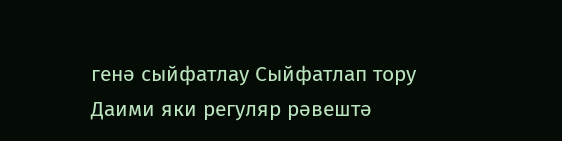генә сыйфатлау Сыйфатлап тору Даими яки регуляр рәвештә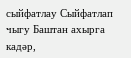сыйфатлау Сыйфатлап чыгу Баштан ахырга кадәр,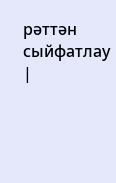рәттән сыйфатлау |